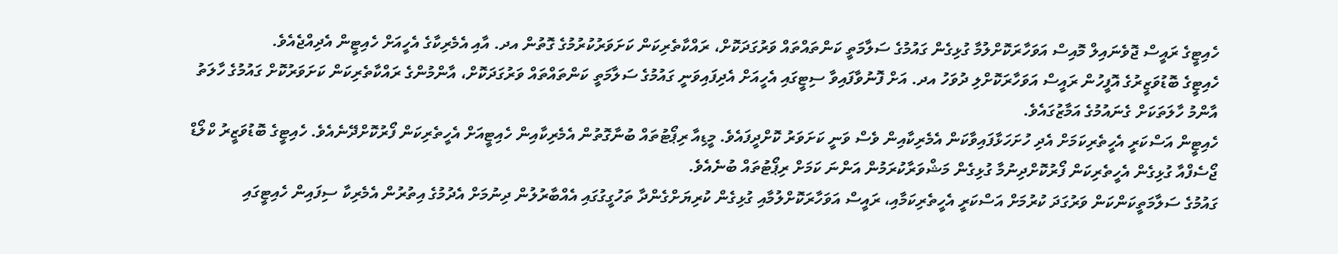ހެއިޓީގެ ރައީސް ޖޮވެނައިލް މޮއިސް އަވަހާރަކޮށްލުމާ ގުޅިގެން ގައުމުގެ ސަލާމަތީ ކަންތައްތައް ވަރުގަދަކޮށް، ރައްކާތެރިކަން ކަށަވަރުކުރުމުގެ ގޮތުން އދ. އާއި އެމެރިކާގެ އެހީއަށް ހެއިޓީން އެދިއްޖެއެވެ.
ހެއިޓީގެ ބޮޑުވަޒީރުގެ އޮފީހުން ރައީސް އަވަހާރަކޮށްލި ދުވަހު އދ. އަށް ފޮނުވާފައިވާ ސިޓީގައި އެހީއަށް އެދިފައިވަނީ ގައުމުގެ ސަލާމަތީ ކަންތައްތައް ވަރުގަދަކޮށް، އާންމުންގެ ރައްކާތެރިކަން ކަށަވަރުކޮށް ގައުމުގެ ހާލަތު އާންމު ހާލަތަކަށް ގެނައުމުގެ އަމާޒުގައެވެ.
ހެއިޓީން އަސްކަރީ އެހީތެރިކަމަށް އެދި ހުށަހަޅާފައިވާކަން އެމެރިކާއިން ވެސް ވަނީ ކަށަވަރު ކޮށްދީފައެވެ. މީޑިއާ ރިޕޯޓުތައް ބުނާގޮތުން އެމެރިކާއިން ހެއިޓީއަށް އެހީތެރިކަން ފޯރުކޮށްދޭނެއެވެ. ހެއިޓީގެ ބޮޑުވަޒީރު ކްލޯޑް ޖޯސެފްއާ ގުޅިގެން އެހީތެރިކަން ފޯރުކޮށްދިނުމާ ގުޅިގެން މަޝްވަރާކުރަމުން އަންނަ ކަމަށް ރިޕޯޓުތައް ބުނެއެވެ.
ގައުމުގެ ސަލާމަތީކަންކަން ވަރުގަދަ ކުރުމަށް އަސްކަރީ އެހީތެރިކަމާއި، ރައީސް އަވަހާރަކޮށްލުމާއި ގުޅިގެން ކުރިޔަށްގެންދާ ތަހުގީގުގައި އެއްބާރުލުން ދިނުމަށް އެދުމުގެ އިތުރުން އެމެރިކާ ސިފައިން ހެއިޓީގައި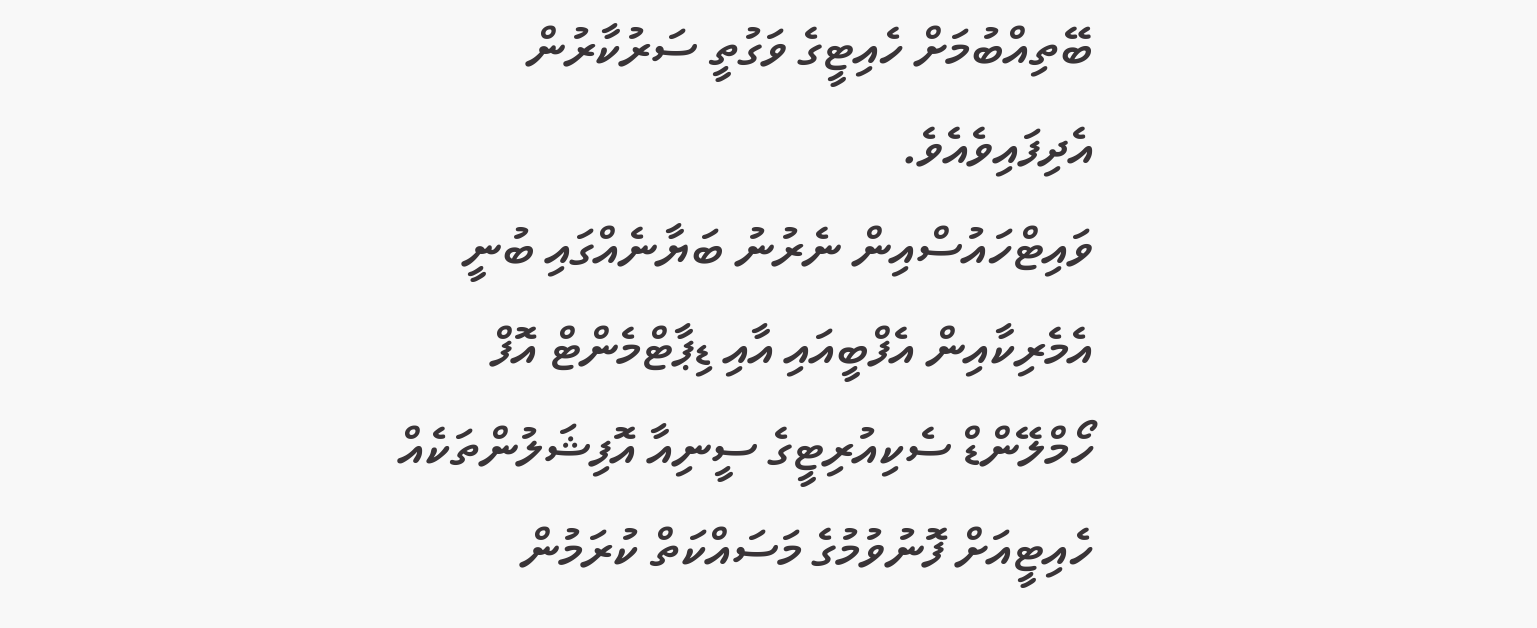ބޭތިއްބުމަށް ހެއިޓީގެ ވަގުތީ ސަރުކާރުން އެދިފައިވެއެވެ.
ވައިޓްހައުސްއިން ނެރުނު ބަޔާނެއްގައި ބުނީ އެމެރިކާއިން އެފްބީއައި އާއި ޑިޕާޓްމެންޓް އޮފް ހޯމްލޭންޑް ސެކިއުރިޓީގެ ސީނިއާ އޮފިޝަލުންތަކެއް ހެއިޓީއަށް ފޮނުވުމުގެ މަސައްކަތް ކުރަމުން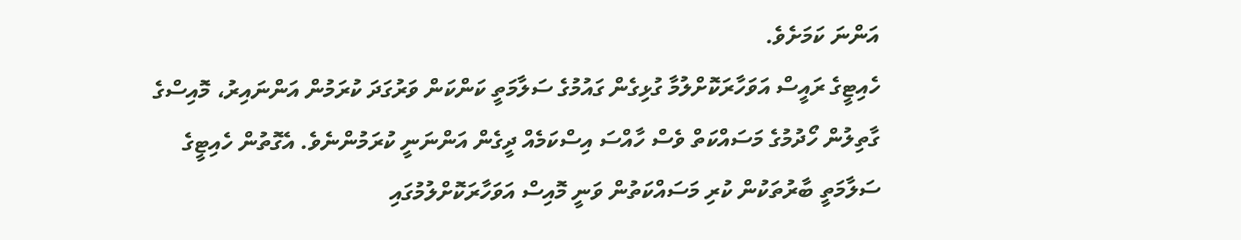އަންނަ ކަމަށެވެ.
ހެއިޓީގެ ރައީސް އަވަހާރަކޮށްލުމާ ގުޅިގެން ގައުމުގެ ސަލާމަތީ ކަންކަން ވަރުގަދަ ކުރަމުން އަންނައިރު، މޮއިސްގެ ގާތިލުން ހޯދުމުގެ މަސައްކަތް ވެސް ހާއްސަ އިސްކަމެއް ދީގެން އަންނަނީ ކުރަމުންނެވެ. އެގޮތުން ހެއިޓީގެ ސަލާމަތީ ބާރުތަކުން ކުރި މަސައްކަތުން ވަނީ މޮއިސް އަވަހާރަކޮށްލުމުގައި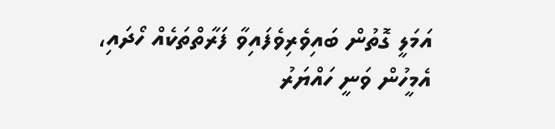އަމަލީ ގޮތުން ބައިވެރިވެފައިވާ ފަރާތްތަކެއް ހޯދައި، އެމީހުން ވަނީ ހައްޔަރު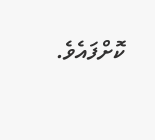ކޮށްފައެވެ.